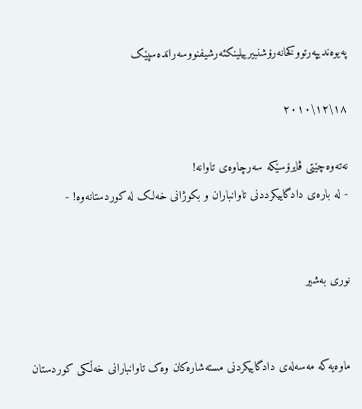په‌یوه‌ندیپه‌رتووکخانه‌رۆشنبیرییلینکئه‌رشیفنووسه‌رانده‌سپێک

١٨\١٢\٢٠١٠

نه‌ته‌وه‌چێتی ڤایرۆسێکه‌ سه‌رچاوه‌ی تاوانه‌!
- له ‌باره‌ی دادگاییکرددنی تاوانباران و بکوژانی خه‌لک له ‌کوردستانه‌وه‌! -


نوری‌ به‌شیر


ماوه‌یه‌که‌ مه‌سه‌له‌ی دادگاییکردنی مسته‌شاره‌کان وه‌ک تاوانبارانی خه‌ڵکی ‌کوردستان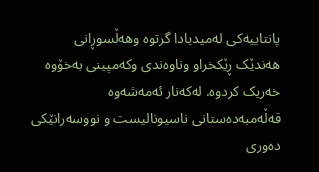پانتاییه‌کی له‌میدیادا گرتوه‌ وهه‌ڵسوڕانی هه‌ندێک ڕێکخراو وناوه‌ندی وکه‌مپینی به‌خۆوه‌ خه‌ریک کردوه‌. له‌که‌نار ئه‌مه‌شه‌وه‌ قه‌ڵه‌‌مبه‌ده‌ستانی ناسیونالیست و نووسه‌رانێکی ده‌وری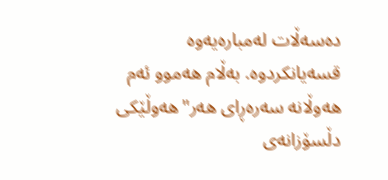ده‌سه‌ڵات له‌مباره‌یه‌وه‌ قسه‌یانکردوه‌. به‌ڵام هه‌موو ئه‌م هه‌وڵانه سه‌ره‌ڕای هه‌ر"هه‌وڵێکی دڵسۆزانه‌ی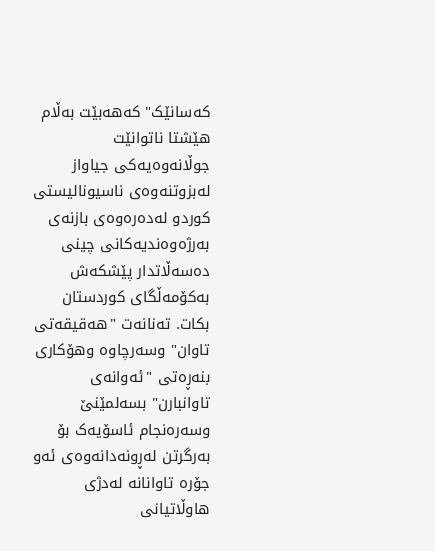که‌سانێک" که‌هه‌بێت به‌ڵام هێشتا ناتوانێت جوڵانه‌وه‌یه‌کی جیاواز له‌بزوتنه‌وه‌ی ناسیونالیستی کوردو له‌ده‌ره‌وه‌ی بازنه‌ی به‌رژه‌وه‌ندیه‌کانی چینی ده‌سه‌ڵاتدار پێشکه‌ش به‌کۆمه‌ڵگای کوردستان بکات. ته‌نانه‌ت "هه‌قیقه‌تی تاوان" وسه‌رچاوه‌ وهۆکاری بنه‌ڕه‌تی "ئه‌وانه‌ی تاوانبارن" بسه‌لمێنێ وسه‌ره‌نجام ئاسۆیه‌ک بۆ به‌رگرتن له‌ڕونه‌دانه‌وه‌ی ئه‌و جۆره‌ تاوانانه‌ له‌دژی هاوڵاتیانی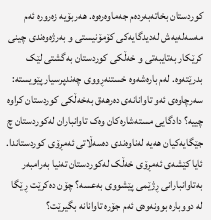کوردستان بخاته‌به‌رده‌م جه‌ماوه‌ره‌وه‌. هه‌ربۆیه‌ زه‌روره‌ ئه‌م مه‌سه‌له‌یه‌ش له‌دیدگایه‌کی کۆمۆنیستی و به‌رژه‌وه‌ندی چینی کرێکار به‌تایبه‌تی و خه‌ڵکی کوردستان به‌گشتی لێک بدرێته‌وه. له‌م باره‌شه‌وه‌ خستنه‌ڕووی چه‌ندپرسیار پێویسته‌: سه‌رچاوه‌ی ئه‌و تاوانانه‌ی ده‌رهه‌ق به‌خه‌ڵکی کوردستان کراوه‌ چییه‌؟ دادگایی مسته‌شاره‌کان وه‌ک تاوانباران له‌کوردستان چ جێگایه‌کیان هه‌یه‌ له‌ناوه‌ندی ده‌سه‌ڵاتی ئه‌مڕۆی کوردستاندا. ئایا کێشه‌ی ئه‌مڕۆی خه‌ڵک له‌کوردستان ته‌نیا به‌رامبه‌ر به‌تاوانبارانی ڕژێمی پێشووی به‌عسه‌؟ چۆن ده‌کرێت ڕێگا له ‌دووباره بوونه‌وه‌ی ئه‌م جۆره‌ تاوانانه‌ بگیرێت؟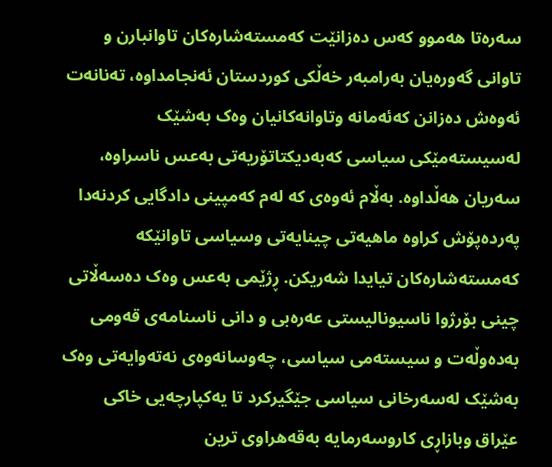سه‌ره‌تا هه‌موو که‌س ده‌زانێت که‌مسته‌شاره‌کان تاوانبارن و تاوانی گه‌وره‌یان به‌رامبه‌ر خه‌ڵکی کوردستان ئه‌نجامداوه‌، ته‌نانه‌ت ئه‌وه‌ش ده‌زانن که‌ئه‌مانه‌ وتاوانه‌کانیان وه‌ک به‌شێک له‌سیسته‌مێکی‌ سیاسی‌ که‌به‌دیکتاتۆریه‌تی‌ به‌عس ناسراوه‌، سه‌ریان هه‌ڵداوه‌. به‌ڵام ئه‌وه‌ی‌ که ‌له‌م که‌مپینی‌ دادگایی‌ کردنه‌دا په‌رده‌پۆش کراوه‌ ماهیه‌تی‌ چینایه‌تی‌ وسیاسی‌ تاوانێکه‌ که‌مسته‌شاره‌کان تیایدا شه‌ریکن. ڕژێمی‌ به‌عس وه‌ک ده‌سه‌ڵاتی‌ چینی‌ بۆرژوا ناسیونالیستی‌ عه‌ره‌بی‌ و دانی‌ ناسنامه‌ی‌ قه‌ومی‌ به‌ده‌وڵه‌ت و سیسته‌می‌ سیاسی‌، چه‌وسانه‌وه‌ی‌ نه‌ته‌وایه‌تی‌ وه‌ک به‌شێک له‌سه‌رخانی‌ سیاسی‌ جێگیرکرد تا یه‌کپارچه‌یی‌ خاکی‌ عێراق وبازاڕی‌ کاروسه‌رمایه‌ به‌قه‌هراوی‌ ترین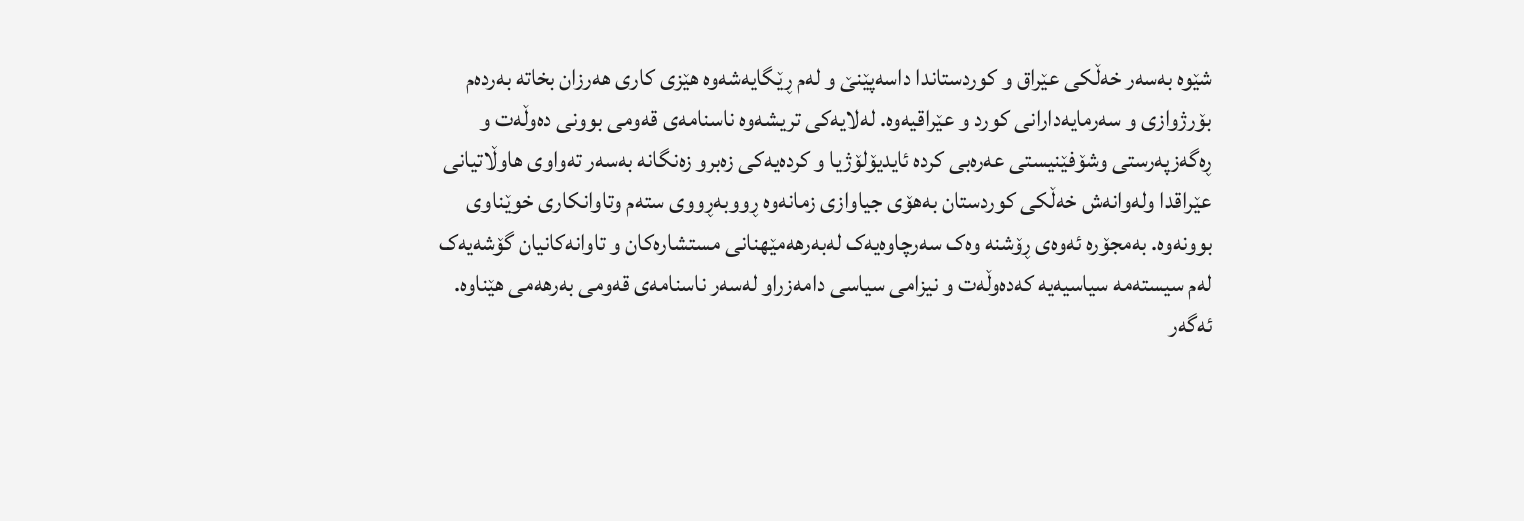شێوه‌ به‌سه‌ر خه‌ڵکی‌ عێراق و کوردستاندا داسه‌پێنێ‌ و له‌م ڕێگایه‌شه‌وه‌ هێزی‌ کاری‌ هه‌رزان بخاته‌ به‌رده‌م بۆرژوازی‌ و سه‌رمایه‌دارانی‌ کورد و عێراقیه‌وه‌. له‌لایه‌کی‌ تریشه‌وه‌ ناسنامه‌ی‌ قه‌ومی‌ بوونی‌ ده‌وڵه‌ت و ڕه‌گه‌زپه‌رستی‌ وشۆفێنیستی‌ عه‌ره‌بی‌ کرده‌ ئایدیۆلۆژیا و کرده‌یه‌کی‌ زه‌برو زه‌نگانه‌ به‌سه‌ر ته‌واوی‌ هاوڵاتیانی‌ عێراقدا وله‌وانه‌ش خه‌ڵکی‌ کوردستان به‌هۆی‌ جیاوازی‌ زمانه‌وه‌ ڕووبه‌ڕووی‌ سته‌م وتاوانکاری‌ خوێناوی‌ بوونه‌وه‌. به‌مجۆره‌ ئه‌وه‌ی‌ ڕۆشنه‌ وه‌ک سه‌رچاوه‌یه‌ک له‌به‌رهه‌مێهنانی‌ مستشاره‌کان و تاوانه‌کانیان گۆشه‌یه‌ک له‌م سیسته‌مه‌ سیاسیه‌یه‌ که‌ده‌وڵه‌ت و نیزامی‌ سیاسی‌ دامه‌زراو له‌سه‌ر ناسنامه‌ی‌ قه‌ومی‌ به‌رهه‌می‌ هێناوه‌. ئه‌گه‌ر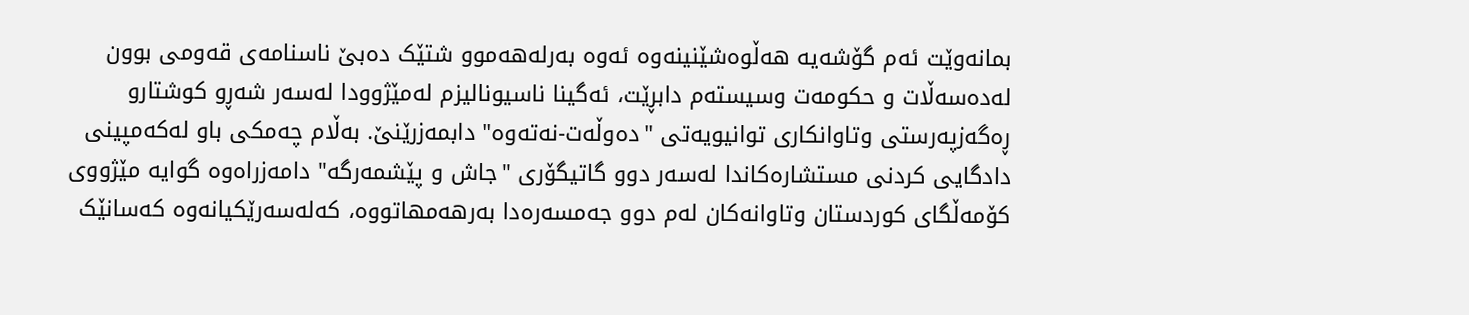بمانه‌وێت ئه‌م گۆشه‌یه‌ هه‌ڵوه‌شێنینه‌وه‌ ئه‌وه‌ به‌رله‌هه‌موو شتێک ده‌بێ‌ ناسنامه‌ی‌ قه‌ومی‌ بوون له‌ده‌سه‌ڵات و حکومه‌ت وسیسته‌م دابڕێت، ئه‌گینا ناسیونالیزم له‌مێژوودا له‌سه‌ر شه‌ڕو کوشتارو ڕه‌گه‌زپه‌رستی‌ وتاوانکاری‌ توانیویه‌تی‌ "ده‌وڵه‌ت-نه‌ته‌وه‌" دابمه‌زرێنێ‌. به‌ڵام چه‌مکی‌ باو له‌که‌مپینی‌ دادگایی‌ کردنی‌ مستشاره‌کاندا له‌سه‌ر دوو گاتیگۆری‌ "جاش و پێشمه‌رگه‌" دامه‌زراه‌وه‌ گوایه‌ مێژووی‌ کۆمه‌ڵگای‌ کوردستان وتاوانه‌کان له‌م دوو جه‌مسه‌ره‌دا به‌رهه‌مهاتووه‌، که‌له‌سه‌رێکیانه‌وه‌ که‌سانێک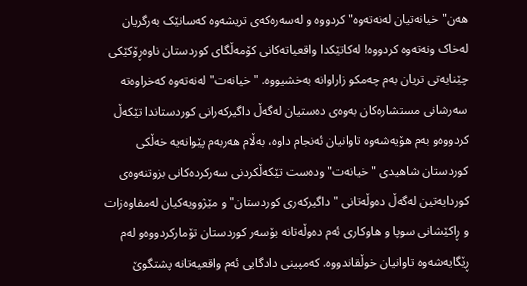هه‌ن"خیانه‌تیان له‌نه‌ته‌وه‌" کردووه‌ و له‌سه‌ره‌که‌ی‌ تریشه‌وه‌ که‌سانێک به‌رگریان له‌خاک ونه‌ته‌وه‌ کردووه‌! له‌کاتێکدا واقعیاته‌کانی‌ کۆمه‌ڵگای‌ کوردستان ناوه‌ڕۆکێکی‌ چێنایه‌تی‌ تریان به‌م چه‌مکو زاراوانه‌ به‌خشیووه‌. "خیانه‌ت" له‌نه‌ته‌وه‌ که‌خراوه‌ته‌ سه‌رشانی‌ مستشاره‌کان به‌وه‌ی‌ ده‌ستیان له‌گه‌ڵ داگیرکه‌رانی‌ کوردستاندا تێکه‌ڵ کردووه‌و به‌م هۆیه‌شه‌وه‌ تاوانیان ئه‌نجام داوه‌، به‌ڵام هه‌ربه‌م پێوانه‌یه‌ خه‌ڵکی‌ کوردستان شاهیدی‌ "خیانه‌ت" وده‌ست تێکه‌ڵکردنی‌ سه‌رکرده‌کانی‌ بزوتنه‌وه‌ی‌ کوردایه‌تین له‌گه‌ڵ ده‌وڵه‌تانی‌ "داگیرکه‌ری‌ کوردستان" و مێژوویه‌کیان له‌مفاوه‌زات و ڕاکێشانی‌ سوپا و هاوکاری‌ ئه‌م ده‌وڵه‌تانه‌ بۆسه‌ر کوردستان تۆمارکردووه‌و له‌م ڕێگایه‌شه‌وه‌ تاوانیان خوڵقاندووه‌. که‌مپینی‌ دادگایی‌ ئه‌م واقعیه‌تانه‌ پشتگوێ‌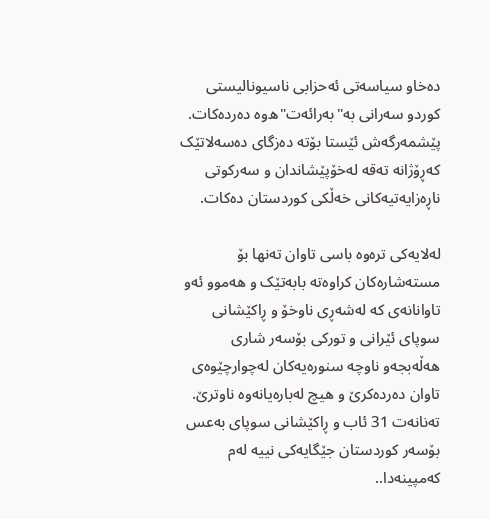ده‌خاو سیاسه‌تی‌ ئه‌حزابی‌ ناسیونالیستی‌ کوردو سه‌رانی‌ به‌"به‌رائه‌ت"ه‌وه‌ ده‌رده‌کات. پێشمه‌رگه‌ش ئێستا بۆته‌ ده‌زگای‌ ده‌سه‌لاتێک که‌ڕۆژانه‌ ته‌قه‌ له‌خۆپێشاندان و سه‌رکوتی‌ ناڕه‌زایه‌تیه‌کانی‌ خه‌ڵکی‌ کوردستان ده‌کات.

له‌لایه‌کی‌ تره‌وه‌ باسی‌ تاوان ته‌نها بۆ مسته‌شاره‌کان کراوه‌ته‌ بابه‌تێک و هه‌موو ئه‌و تاوانانه‌ی‌ که‌ له‌شه‌ڕی‌ ناوخۆ و ڕاکێشانی‌ سوپای‌ ئێرانی‌ و تورکی‌ بۆسه‌ر شاری‌ هه‌ڵه‌بجه‌و ناوچه‌ سنوره‌یه‌کان له‌چوارچێوه‌ی‌ تاوان ده‌رده‌کرێ‌ و هیچ له‌باره‌یانه‌وه‌ ناوترێ‌. ته‌نانه‌ت 31 ئاب و ڕاکێشانی‌ سوپای‌ به‌عس بۆسه‌ر کوردستان جێگایه‌کی‌ نییه‌ له‌م که‌مپینه‌دا..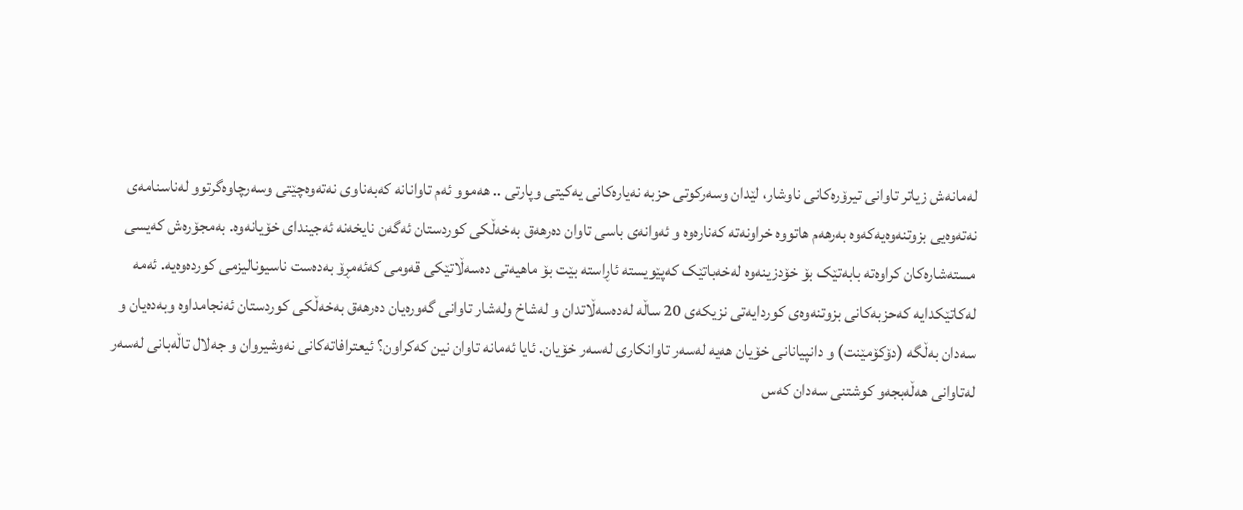له‌مانه‌ش زیاتر تاوانی‌ تیرۆره‌کانی‌ ناوشار، لێدان وسه‌رکوتی‌ حزبه‌ نه‌یاره‌کانی‌ یه‌کیتی‌ وپارتی‌ .. هه‌موو ئه‌م تاوانانه‌ که‌به‌ناوی‌ نه‌ته‌وه‌چێتی‌ وسه‌رچاوه‌گرتوو له‌ناسنامه‌ی‌ نه‌ته‌وه‌یی‌ بزوتنه‌وه‌یه‌که‌وه‌ به‌رهه‌م هاتووه‌ خراونه‌ته‌ که‌ناره‌وه‌ و ئه‌وانه‌ی‌ باسی‌ تاوان ده‌رهه‌ق به‌خه‌ڵکی‌ کوردستان ئه‌گه‌ن نایخه‌نه‌ ئه‌جیندای‌ خۆیانه‌وه‌. به‌مجۆره‌ش که‌یسی‌ مسته‌شاره‌کان کراوه‌ته‌ بابه‌تێک بۆ خۆدزینه‌وه‌ له‌خه‌باتێک که‌پێویسته‌ ئاڕاسته‌ بێت بۆ ماهیه‌تی‌ ده‌سه‌ڵاتێکی‌ قه‌ومی‌ که‌ئه‌مڕۆ به‌ده‌ست ناسیونالیزمی‌ کورده‌وه‌یه‌. ئه‌مه‌ له‌کاتێکدایه‌ که‌حزبه‌کانی بزوتنه‌وه‌ی کوردایه‌تی ‌نزیکه‌ی 20 ساڵه‌‌ له‌ده‌سه‌ڵاتدان و له‌شاخ وله‌شار تاوانی‌ گه‌وره‌یان ده‌رهه‌ق به‌خه‌ڵکی‌ کوردستان ئه‌نجامداوه‌ وبه‌ده‌یان و سه‌دان به‌ڵگه‌‌ (دۆکۆمێنت) و دانپیانانی خۆیان هه‌یه‌ له‌سه‌ر تاوانکاری له‌سه‌ر خۆیان. ئایا ئه‌مانه‌ تاوان نین که‌کراون؟ ئیعترافاته‌کانی نه‌وشیروان و جه‌لال تاڵه‌بانی له‌سه‌ر له‌تاوانی هه‌ڵه‌‌بجه‌و کوشتنی سه‌دان که‌س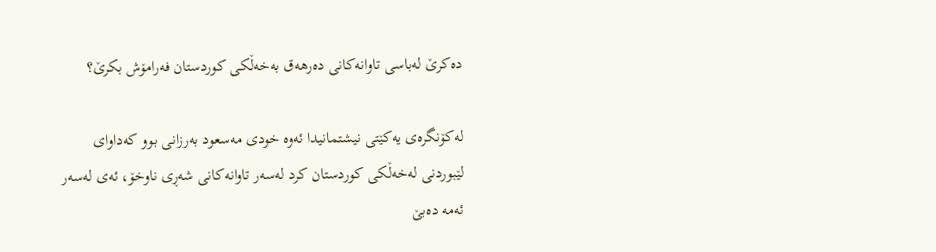ده‌کرێ‌ له‌باسی‌ تاوانه‌کانی‌ ده‌رهه‌ق به‌خه‌ڵکی‌ کوردستان فه‌رامۆش بکرێ‌؟

له‌کۆنگره‌ی یه‌کێتی نیشتمانیدا ئه‌وه‌ خودی‌ مه‌سعود به‌رزانی بوو که‌‌داوای لێبوردنی له‌خه‌ڵکی کوردستان کرد له‌سه‌ر تاوانه‌کانی‌ ‌شه‌ڕی ناوخۆ، ئه‌ی‌ له‌سه‌ر ئه‌مه‌ ده‌بێ‌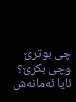چی‌ بوترێ‌ وچی‌ بکرێ‌؟ ئایا ئه‌مانه‌ش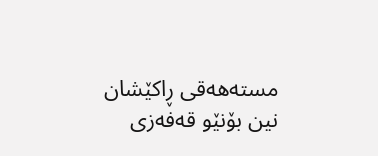مسته‌هه‌قی‌ ڕاکێشان نین بۆنێو قه‌فه‌زی‌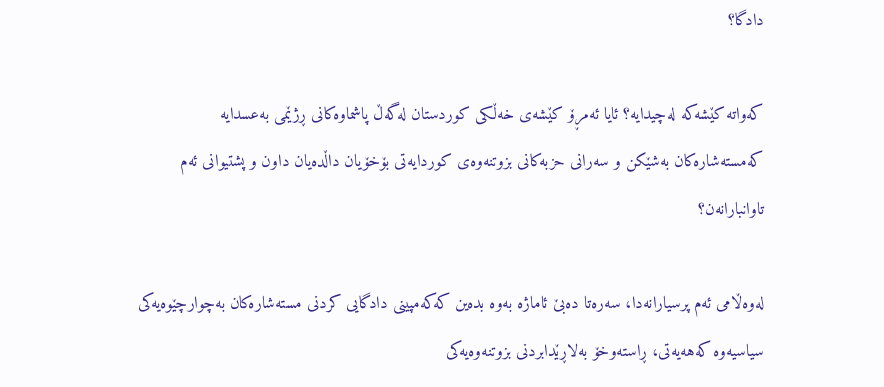دادگا؟

که‌واته‌ کێشه‌که‌ له‌چیدایه‌؟ ئایا ئه‌مڕۆ کێشه‌ی خه‌ڵکی کوردستان له‌گه‌ڵ پاشماوه‌کانی ڕژێمی به‌عسدایه‌ که‌مسته‌شاره‌کان به‌شێکن و سه‌رانی حزبه‌کانی بزوتنه‌وه‌ی کوردایه‌تی بۆخۆیان ‌داڵده‌یان داون و پشتیوانی ئه‌م تاوانبارانه‌ن؟

له‌وه‌ڵامی‌ ئه‌م پرسیارانه‌دا، سه‌ره‌تا ده‌بێ‌ ئاماژه‌ به‌وه‌ بده‌ین که‌که‌مپینی‌ دادگایی‌ کردنی‌ مسته‌شاره‌کان به‌چوارچێوه‌یه‌کی‌ سیاسیه‌وه‌ که‌هه‌یه‌تی‌، ڕاسته‌وخۆ به‌لاڕێدابردنی‌ بزوتنه‌وه‌یه‌کی‌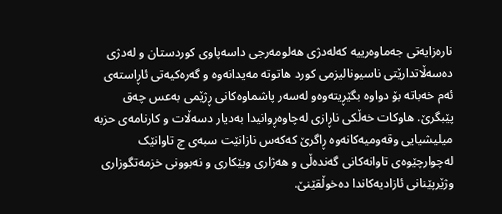ناره‌زایه‌تی‌ جه‌ماوه‌رییه‌ که‌له‌دژی‌ هه‌لومه‌رجی‌ داسه‌پاوی‌ کوردستان و له‌دژی‌ ده‌سه‌ڵاتدارێتی‌ ناسیونالیزمی‌ کورد هاتوته‌ مه‌یدانه‌وه‌ و گه‌ره‌کیه‌تی‌ ئاڕاسته‌ی‌ ئه‌م خه‌باته‌ بۆ دواوه‌ بگێڕیته‌وه‌و له‌سه‌ر پاشماوه‌کانی‌ ڕژێمی‌ به‌عس چه‌ق پێبگرێ‌. هاوکات خه‌ڵکی‌ ناڕازی‌ له‌چاوه‌ڕوانیدا به‌دیار دسه‌ڵات و کارنامه‌ی‌ حزبه‌ میلیشیایی‌ وقه‌ومیه‌کانه‌وه‌ ڕاگرێ‌ که‌که‌س نازانێت سبه‌ی‌ چ تاوانێک له‌چوارچێوه‌ی‌ تاوانه‌کانی‌ گه‌نده‌ڵی‌ و هه‌ژاری‌ وبێکاری‌ و نه‌بوونی‌ خزمه‌تگوزاری‌ وژێرپێنانی‌ ئازادیه‌کاندا ده‌خوڵقێنێ‌.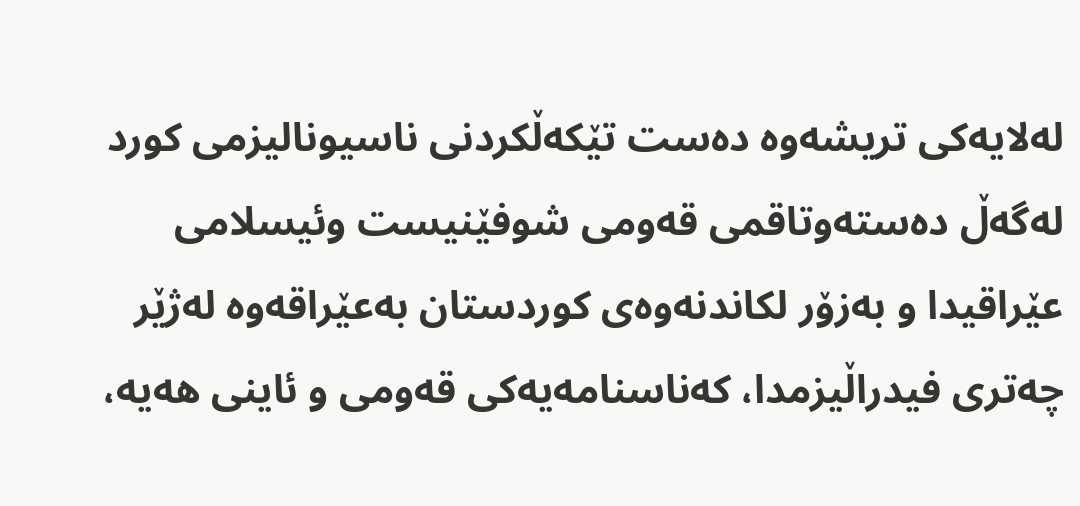له‌لایه‌کی‌ تریشه‌وه‌ ده‌ست تێکه‌ڵکردنی‌ ناسیونالیزمی‌ کورد له‌گه‌ڵ ده‌سته‌وتاقمی‌ قه‌ومی‌ شوفێنیست وئیسلامی‌ عێراقیدا و به‌زۆر لکاندنه‌وه‌ی‌ کوردستان به‌عێراقه‌وه‌ له‌ژێر چه‌تری‌ فیدراڵیزمدا، که‌ناسنامه‌یه‌کی‌ قه‌ومی‌ و ئاینی‌ هه‌یه‌،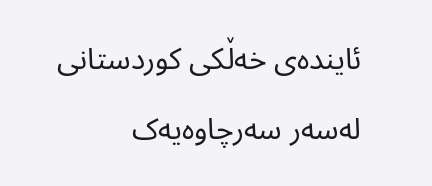ئاینده‌ی‌ خه‌ڵکی‌ کوردستانی‌ له‌سه‌ر سه‌رچاوه‌یه‌ک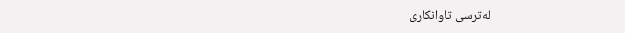له‌ترسی‌ تاوانکاری‌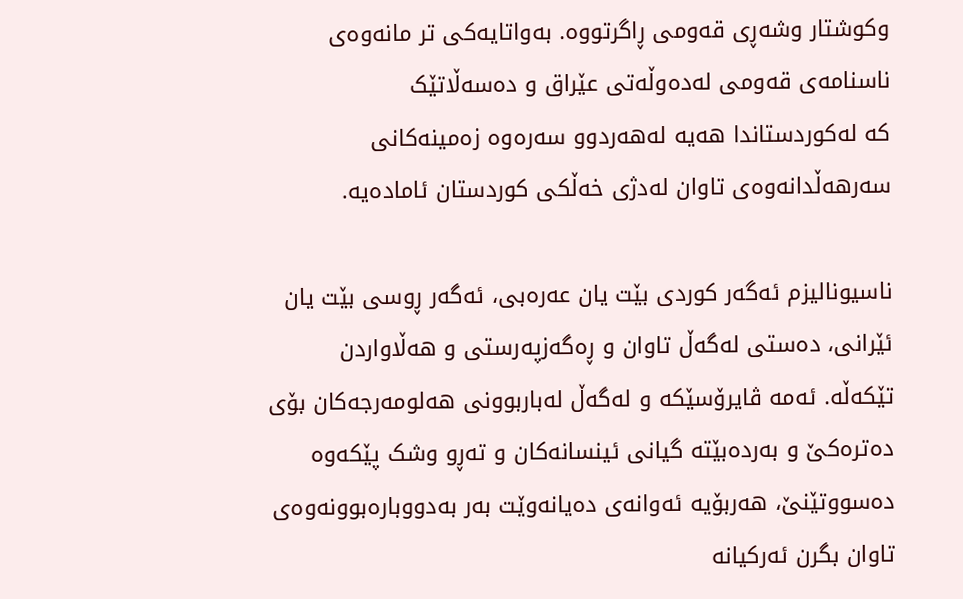وکوشتار وشه‌ڕی‌ قه‌ومی‌ ڕاگرتووه‌. به‌واتایه‌کی‌ تر مانه‌وه‌ی‌ ناسنامه‌ی‌ قه‌ومی‌ له‌ده‌وڵه‌تی‌ عێراق و ده‌سه‌ڵاتێک که ‌له‌کوردستاندا هه‌یه‌ له‌هه‌ردوو سه‌ره‌وه‌ زه‌مینه‌کانی‌ سه‌رهه‌ڵدانه‌وه‌ی‌ تاوان له‌دژی‌ خه‌ڵکی‌ کوردستان ئاماده‌یه‌.

ناسیونالیزم ئه‌گه‌ر کوردی‌ بێت یان عه‌ره‌بی‌، ئه‌گه‌ر ڕوسی‌ بێت یان ئێرانی‌، ده‌ستی‌ له‌گه‌ڵ تاوان و ڕه‌گه‌زپه‌رستی‌ و هه‌ڵاواردن تێکه‌ڵه‌. ئه‌مه‌ ڤایرۆسێکه‌ و له‌گه‌ڵ له‌باربوونی‌ هه‌لومه‌رجه‌کان بۆی‌ ده‌تره‌کێ‌ و به‌رده‌بێته‌ گیانی‌ ئینسانه‌کان و ته‌ڕو وشک پێکه‌وه‌ ده‌سووتێنێ‌، هه‌ربۆیه‌ ئه‌وانه‌ی‌ ده‌یانه‌وێت به‌ر به‌دووباره‌بوونه‌وه‌ی‌ تاوان بگرن ئه‌رکیانه‌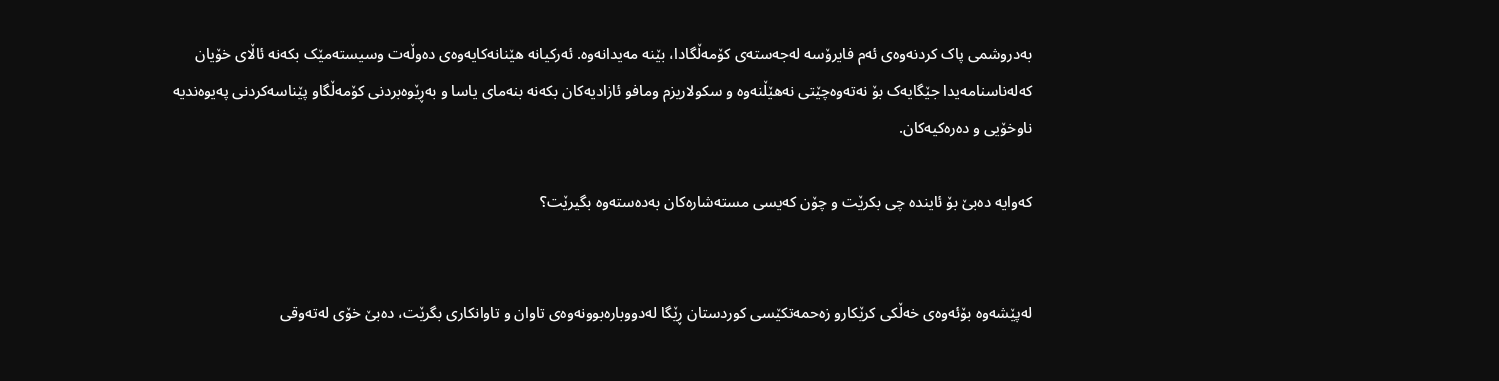به‌دروشمی‌ پاک کردنه‌وه‌ی‌ ئه‌م فایرۆسه‌ له‌جه‌سته‌ی‌ کۆمه‌ڵگادا، بێنه‌ مه‌یدانه‌وه‌. ئه‌رکیانه‌ هێنانه‌کایه‌وه‌ی‌ ده‌وڵه‌ت وسیسته‌مێک بکه‌نه‌ ئاڵای‌ خۆیان که‌له‌ناسنامه‌یدا جێگایه‌ک بۆ نه‌ته‌وه‌چێتی‌ نه‌هێڵنه‌وه‌ و سکولاریزم ومافو ئازادیه‌کان بکه‌نه‌ بنه‌مای‌ یاسا و به‌ڕێوه‌بردنی‌ کۆمه‌ڵگاو پێناسه‌کردنی‌ په‌یوه‌ندیه‌ ناوخۆیی‌ و ده‌ره‌کیه‌کان.

که‌وایه‌ ده‌بێ‌ بۆ ئاینده‌ چی‌ بکرێت و چۆن که‌یسی‌ مسته‌شاره‌کان به‌ده‌سته‌وه‌ بگیرێت؟


له‌پێشه‌وه‌ بۆئه‌وه‌ی خه‌ڵکی کرێکارو زه‌حمه‌تکێسی کوردستان ڕێگا له‌دووباره‌بوونه‌وه‌ی تاوان و تاوانکاری بگرێت، ده‌بێ خۆی له‌ته‌وقی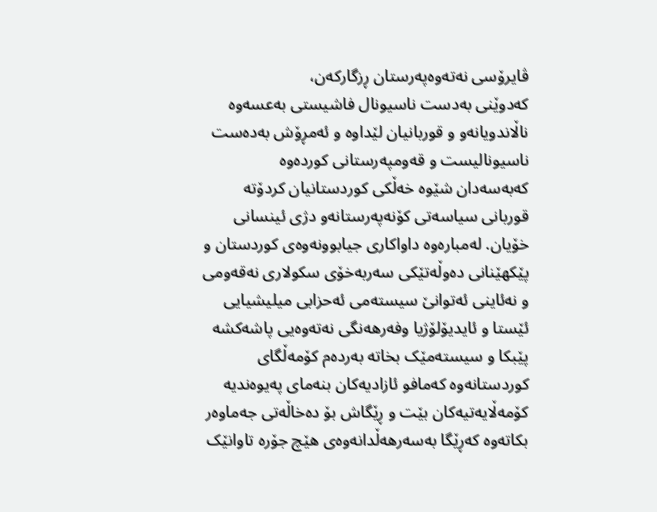ڤایرۆسی نه‌ته‌وه‌په‌رستان ڕزگارکه‌ن، که‌دوێنی ‌به‌دست ناسیونال فاشیستی به‌عسه‌وه‌ ناڵاندویانه‌و و قوربانیان لێداوه‌ و ئه‌مڕۆش به‌ده‌ست ناسیونالیست و قه‌ومپه‌رستانی کورده‌وه که‌به‌سه‌دان ‌شێوه‌ خه‌ڵکی کوردستانیان کردۆته‌ قوربانی سیاسه‌تی کۆنه‌په‌رستانه‌و دژی ئینسانی خۆیان. له‌مباره‌وه‌ داواکاری‌ جیابوونه‌وه‌ی‌ کوردستان و پێکهێنانی‌ ده‌وڵه‌تێکی‌ سه‌ربه‌خۆی‌ سکولاری‌ نه‌قه‌ومی‌ و نه‌ئاینی‌ ئه‌توانێ‌ سیسته‌می‌ ئه‌حزابی‌ میلیشیایی‌ ئێستا و ئایدیۆلۆژیا وفه‌رهه‌نگی‌ نه‌ته‌وه‌یی‌ پاشه‌کشه‌ پێبکا و سیسته‌مێک بخاته‌ به‌رده‌م کۆمه‌ڵگای‌ کوردستانه‌وه‌ که‌مافو ئازادیه‌کان بنه‌مای‌ په‌یوه‌ندیه‌ کۆمه‌ڵایه‌تیه‌کان بێت و ڕێگاش بۆ ده‌خاڵه‌تی‌ جه‌ماوه‌ر‌ بکاته‌وه‌ که‌ڕێگا به‌سه‌رهه‌ڵدانه‌وه‌ی‌ هێچ جۆره‌ تاوانێک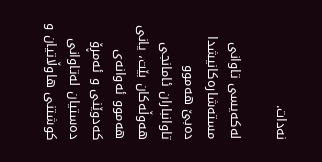نه‌دات.

له‌که‌یسی‌ تاوانی‌ مسته‌شاره‌کانیشدا ده‌بێ‌ هه‌موو تاوانباران ئامانجی‌ هه‌وڵه‌کان بێت، یانی‌ هه‌موو ئه‌وانه‌ی‌ که‌دوێنی‌ و ئه‌مڕۆ ده‌ستیان له‌تاوانی‌ کوشتنی‌ هاوڵاتیان و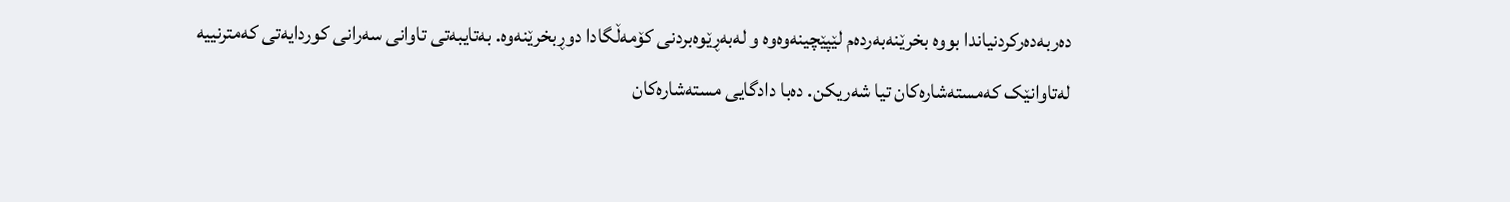ده‌ربه‌ده‌رکردنیاندا بووه‌ بخرێنه‌به‌رده‌م لێپێچینه‌وه‌وه‌ و له‌به‌ڕێوه‌بردنی‌ کۆمه‌ڵگادا دوڕبخرێنه‌وه‌. به‌تایبه‌تی‌ تاوانی‌ سه‌رانی‌ کوردایه‌تی‌ که‌مترنییه‌ له‌تاوانێک که‌مسته‌شاره‌کان تیا شه‌ریکن. ده‌با دادگایی‌ مسته‌شاره‌کان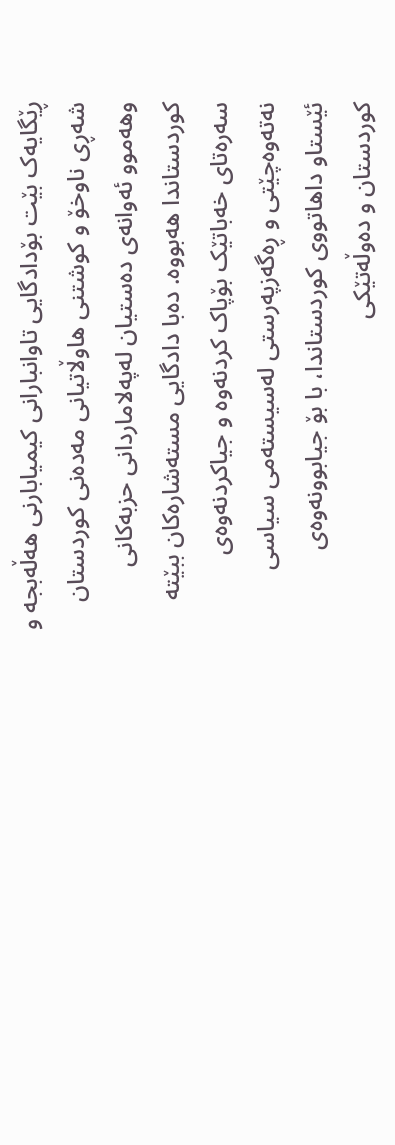ڕێگایه‌ک بێت بۆدادگایی‌ تاوانبارانی‌ کیمیابارنی‌ هه‌ڵه‌بجه‌‌ و شه‌ڕی‌ ناوخۆ و کوشتنی‌ هاوڵاتیانی‌ مه‌ده‌نی‌ کوردستان وهه‌موو ئه‌وانه‌ی‌ ده‌ستیان له‌په‌لاماردانی‌ حزبه‌کانی‌ کوردستاندا هه‌بووه‌. ده‌با دادگایی‌ مسته‌شاره‌کان ببێته‌ سه‌ره‌تای‌ خه‌باتێک بۆپاک کردنه‌وه‌ و جیاکردنه‌وه‌ی‌ نه‌ته‌وه‌چێتی‌ و ڕه‌گه‌زپه‌رستی‌ له‌سیسته‌می‌ سیاسی‌ ئێستاو داهاتووی‌ کوردستاندا، با بۆ جیابوونه‌وه‌ی‌ کوردستان و ده‌وڵه‌تێکی‌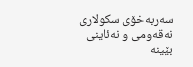سه‌ربه‌خۆی‌ سکولاری‌ نه‌قه‌ومی‌ و نه‌ئاینی‌ بێینه‌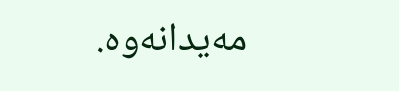مه‌یدانه‌وه‌.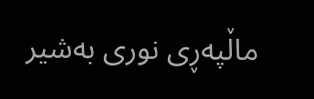ماڵپه‌ڕی نوری به‌شیر